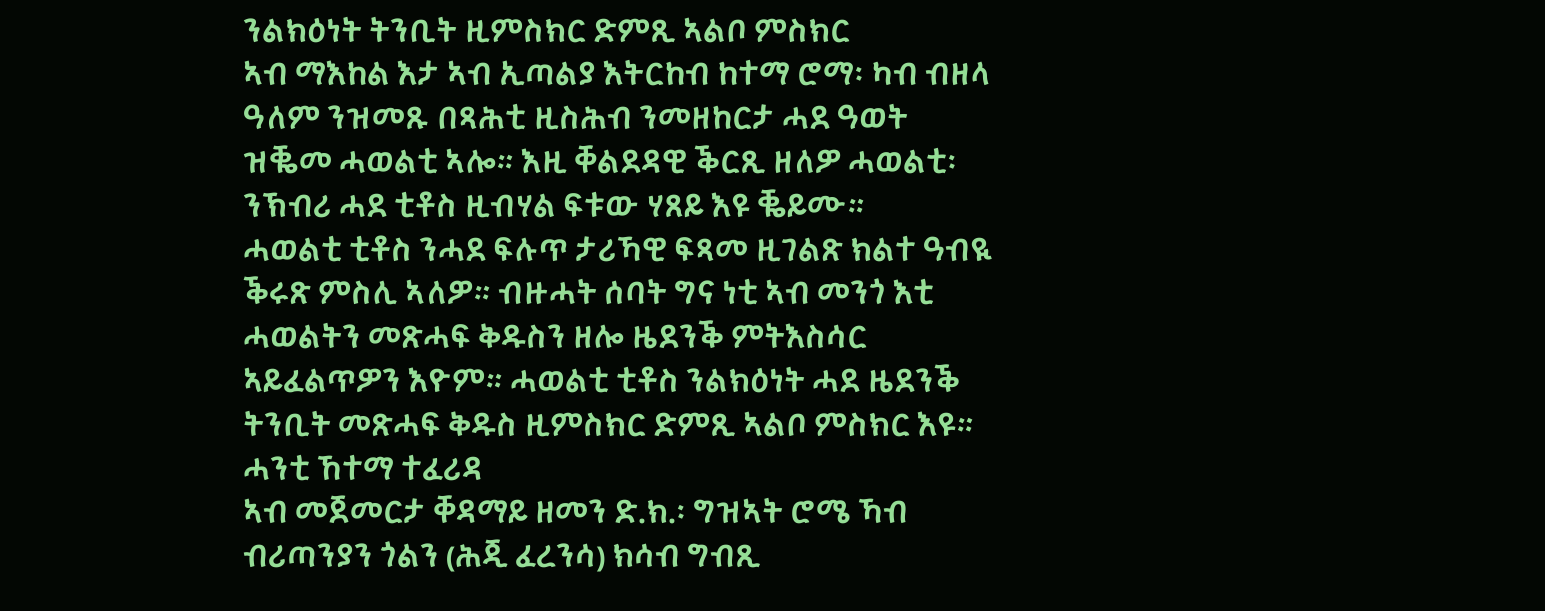ንልክዕነት ትንቢት ዚምስክር ድምጺ ኣልቦ ምስክር
ኣብ ማእከል እታ ኣብ ኢጣልያ እትርከብ ከተማ ሮማ፡ ካብ ብዘላ ዓለም ንዝመጹ በጻሕቲ ዚስሕብ ንመዘከርታ ሓደ ዓወት ዝቘመ ሓወልቲ ኣሎ። እዚ ቐልደዳዊ ቕርጺ ዘለዎ ሓወልቲ፡ ንኽብሪ ሓደ ቲቶስ ዚብሃል ፍቱው ሃጸይ እዩ ቘይሙ።
ሓወልቲ ቲቶስ ንሓደ ፍሉጥ ታሪኻዊ ፍጻመ ዚገልጽ ክልተ ዓብዪ ቕሩጽ ምስሊ ኣለዎ። ብዙሓት ሰባት ግና ነቲ ኣብ መንጎ እቲ ሓወልትን መጽሓፍ ቅዱስን ዘሎ ዜደንቕ ምትእስሳር ኣይፈልጥዎን እዮም። ሓወልቲ ቲቶስ ንልክዕነት ሓደ ዜደንቕ ትንቢት መጽሓፍ ቅዱስ ዚምስክር ድምጺ ኣልቦ ምስክር እዩ።
ሓንቲ ኸተማ ተፈሪዳ
ኣብ መጀመርታ ቐዳማይ ዘመን ድ.ክ.፡ ግዝኣት ሮሜ ኻብ ብሪጣንያን ጎልን (ሕጂ ፈረንሳ) ክሳብ ግብጺ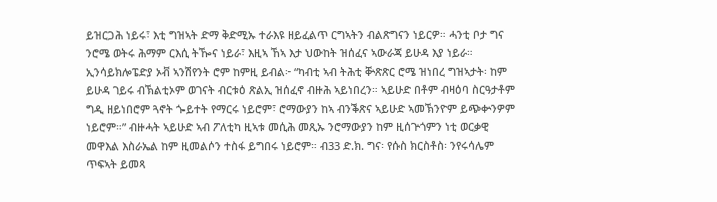ይዝርጋሕ ነይሩ፣ እቲ ግዝኣት ድማ ቅድሚኡ ተራእዩ ዘይፈልጥ ርግኣትን ብልጽግናን ነይርዎ። ሓንቲ ቦታ ግና ንሮሜ ወትሩ ሕማም ርእሲ ትዀና ነይራ፣ እዚኣ ኸኣ እታ ህውከት ዝሰፈና ኣውራጃ ይሁዳ እያ ነይራ።
ኢንሳይክሎፔድያ ኦቭ ኣንሽየንት ሮም ከምዚ ይብል፦ “ካብቲ ኣብ ትሕቲ ቝጽጽር ሮሜ ዝነበረ ግዝኣታት፡ ከም ይሁዳ ገይሩ ብኽልቲኦም ወገናት ብርቱዕ ጽልኢ ዝሰፈኖ ብዙሕ ኣይነበረን። ኣይሁድ በቶም ብዛዕባ ስርዓታቶም ግዲ ዘይነበሮም ጓኖት ጐይተት የማርሩ ነይሮም፣ ሮማውያን ከኣ ብንቕጽና ኣይሁድ ኣመኽንዮም ይጭቍንዎም ነይሮም።” ብዙሓት ኣይሁድ ኣብ ፖለቲካ ዚኣቱ መሲሕ መጺኡ ንሮማውያን ከም ዚሰጕጎምን ነቲ ወርቃዊ መዋእል እስራኤል ከም ዚመልሶን ተስፋ ይግበሩ ነይሮም። ብ33 ድ.ክ. ግና፡ የሱስ ክርስቶስ፡ ንየሩሳሌም ጥፍኣት ይመጻ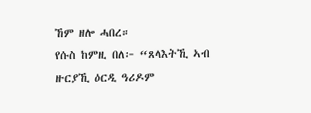ኸም ዘሎ ሓበረ።
የሱስ ከምዚ በለ፦ “ጸላእትኺ ኣብ ዙርያኺ ዕርዲ ዓሪዶም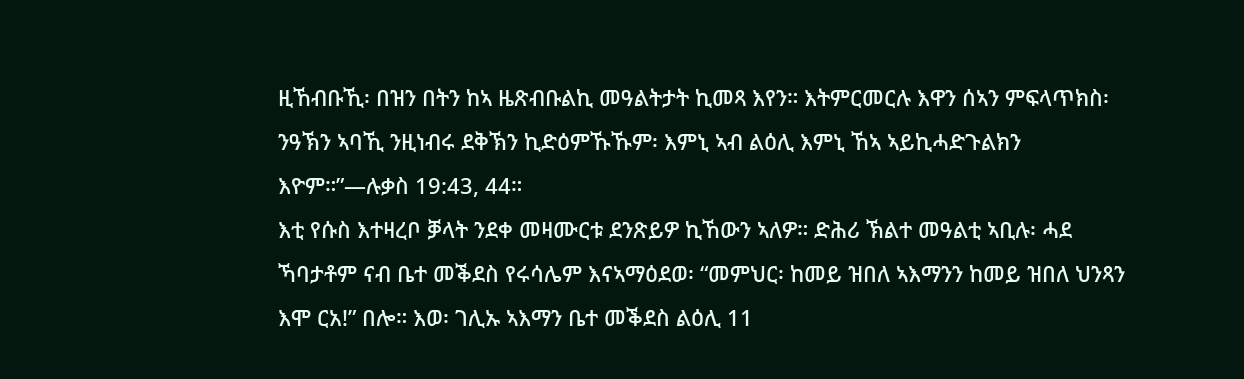ዚኸብቡኺ፡ በዝን በትን ከኣ ዜጽብቡልኪ መዓልትታት ኪመጻ እየን። እትምርመርሉ እዋን ሰኣን ምፍላጥክስ፡ ንዓኽን ኣባኺ ንዚነብሩ ደቅኽን ኪድዕምኹኹም፡ እምኒ ኣብ ልዕሊ እምኒ ኸኣ ኣይኪሓድጉልክን እዮም።”—ሉቃስ 19:43, 44።
እቲ የሱስ እተዛረቦ ቓላት ንደቀ መዛሙርቱ ደንጽይዎ ኪኸውን ኣለዎ። ድሕሪ ኽልተ መዓልቲ ኣቢሉ፡ ሓደ ኻባታቶም ናብ ቤተ መቕደስ የሩሳሌም እናኣማዕደወ፡ “መምህር፡ ከመይ ዝበለ ኣእማንን ከመይ ዝበለ ህንጻን እሞ ርአ!” በሎ። እወ፡ ገሊኡ ኣእማን ቤተ መቕደስ ልዕሊ 11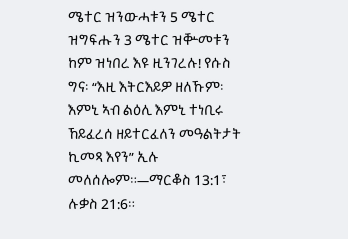ሜተር ዝንውሓቱን 5 ሜተር ዝግፍሑን 3 ሜተር ዝቝመቱን ከም ዝነበረ እዩ ዚንገረሉ! የሱስ ግና፡ “እዚ እትርእይዎ ዘለኹም፡ እምኒ ኣብ ልዕሊ እምኒ ተነቢሩ ኸይፈረሰ ዘይተርፈለን መዓልትታት ኪመጻ እየን” ኢሉ መለሰሎም።—ማርቆስ 13:1፣ ሉቃስ 21:6።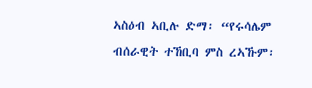ኣስዕብ ኣቢሉ ድማ፡ “የሩሳሌም ብሰራዊት ተኸቢባ ምስ ረኣኹም፡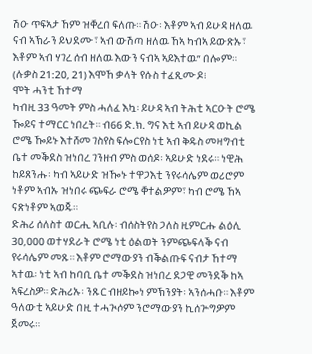ሽዑ ጥፍኣታ ኸም ዝቐረበ ፍለጡ። ሽዑ፡ እቶም ኣብ ይሁዳ ዘለዉ ናብ ኣኽራን ይህደሙ፣ ኣብ ውሽጣ ዘለዉ ኸኣ ካብኣ ይውጽኡ፣ እቶም ኣብ ሃገረ ሰብ ዘለዉ እውን ናብኣ ኣይእተዉ” በሎም። (ሉቃስ 21:20, 21) እሞኸ ቃላት የሱስ ተፈጺሙዶ፧
ሞት ሓንቲ ኸተማ
ካብዚ 33 ዓመት ምስ ሓለፈ እኳ፡ ይሁዳ ኣብ ትሕቲ ኣርዑት ሮሜ ዀይና ተማርር ነበረት። ብ66 ድ.ክ. ግና እቲ ኣብ ይሁዳ ወኪል ሮሜ ዀይኑ እተሸመ ገስየስ ፍሎርየስ ነቲ ኣብ ቅዱስ መዛግብቲ ቤተ መቕደስ ዝነበረ ገንዘብ ምስ ወሰዶ፡ ኣይሁድ ነደሩ። ነዊሕ ከይጸንሑ፡ ካብ ኣይሁድ ዝዀኑ ተዋጋእቲ ንየሩሳሌም ወሪሮም ነቶም ኣብኡ ዝነበሩ ጭፍራ ሮሜ ቐተልዎም፣ ካብ ሮሜ ኸኣ ናጽነቶም ኣወጁ።
ድሕሪ ሰለስተ ወርሒ ኣቢሉ፡ ብሰስትየስ ጋለስ ዚምርሑ ልዕሊ 30,000 ወተሃደራት ሮሜ ነቲ ዕልወት ንምጭፍላቕ ናብ የሩሳሌም መጹ። እቶም ሮማውያን ብቕልጡፍ ናብታ ኸተማ ኣተዉ፡ ነቲ ኣብ ከባቢ ቤተ መቕደስ ዝነበረ ደጋዊ መንደቕ ከኣ ኣፍረስዎ። ድሕሪኡ፡ ንጹር ብዘይኰነ ምኽንያት፡ ኣንሰሓቡ። እቶም ዓለውቲ ኣይሁድ በዚ ተሓጒሶም ንሮማውያን ኪሰጕግዎም ጀመሩ።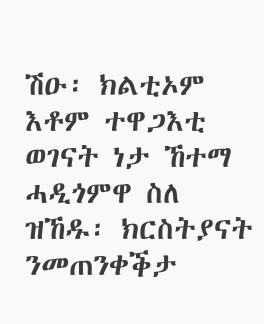ሽዑ፡ ክልቲኦም እቶም ተዋጋእቲ ወገናት ነታ ኸተማ ሓዲጎምዋ ስለ ዝኸዱ፡ ክርስትያናት ንመጠንቀቕታ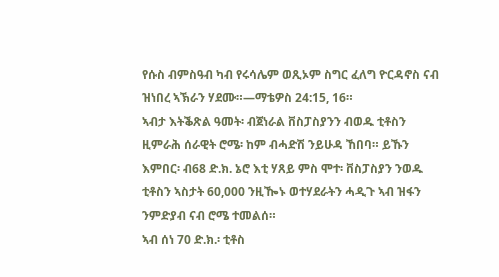የሱስ ብምስዓብ ካብ የሩሳሌም ወጺኦም ስግር ፈለግ ዮርዳኖስ ናብ ዝነበረ ኣኽራን ሃደሙ።—ማቴዎስ 24:15, 16።
ኣብታ እትቕጽል ዓመት፡ ብጀነራል ቨስፓስያንን ብወዱ ቲቶስን ዚምራሕ ሰራዊት ሮሜ፡ ከም ብሓድሽ ንይሁዳ ኸበባ። ይኹን እምበር፡ ብ68 ድ.ክ. ኔሮ እቲ ሃጸይ ምስ ሞተ፡ ቨስፓስያን ንወዱ ቲቶስን ኣስታት 60,000 ንዚዀኑ ወተሃደራትን ሓዲጉ ኣብ ዝፋን ንምድያብ ናብ ሮሜ ተመልሰ።
ኣብ ሰነ 70 ድ.ክ.፡ ቲቶስ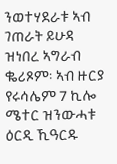ንወተሃደራቱ ኣብ ገጠራት ይሁዳ ዝነበረ ኣግራብ ቈሪጾም፡ ኣብ ዙርያ የሩሳሌም 7 ኪሎ ሜተር ዝንውሓቱ ዕርዲ ኺዓርዱ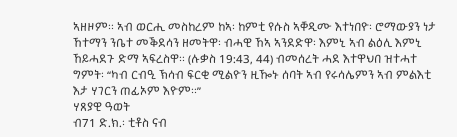ኣዘዞም። ኣብ ወርሒ መስከረም ከኣ፡ ከምቲ የሱስ ኣቐዲሙ እተነበዮ፡ ሮማውያን ነታ ኸተማን ንቤተ መቕደሳን ዘመትዋ፡ ብሓዊ ኸኣ ኣንደድዋ፡ እምኒ ኣብ ልዕሊ እምኒ ኸይሓደጉ ድማ ኣፍረስዋ። (ሉቃስ 19:43, 44) ብመሰረት ሓደ እተዋህበ ዝተሓተ ግምት፡ “ካብ ርብዒ ኽሳብ ፍርቂ ሚልዮን ዚዀኑ ሰባት ኣብ የሩሳሌምን ኣብ ምልእቲ እታ ሃገርን ጠፊኦም እዮም።”
ሃጸያዊ ዓወት
ብ71 ድ.ክ.፡ ቲቶስ ናብ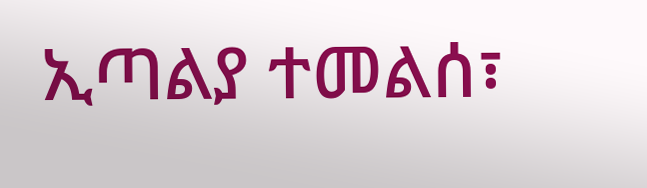ኢጣልያ ተመልሰ፣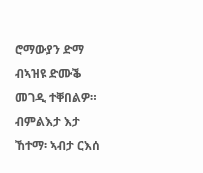ሮማውያን ድማ ብኣዝዩ ድሙቕ መገዲ ተቐበልዎ። ብምልእታ እታ ኸተማ፡ ኣብታ ርእሰ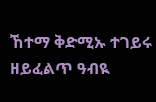ኸተማ ቅድሚኡ ተገይሩ ዘይፈልጥ ዓብዪ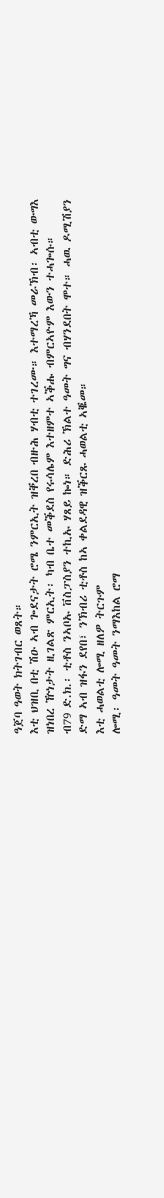ዓጀባ ዓወት ክትገብር ወጸት።
እቲ ህዝቢ በቲ ሽዑ ኣብ ጐደናታት ሮሜ ንምርኢት ዝቐረበ ብዙሕ ሃብቲ ተገረሙ። እተማረኻ መራኽብ፡ ኣብቲ ውግእ ዝነበረ ዅነታት ዚገልጽ ምርኢት፡ ካብ ቤተ መቕደስ የሩሳሌም እተዘምተ ኣቕሑ ብምርኣዮም እውን ተሓጐሱ።
ብ79 ድ.ክ.፡ ቲቶስ ንኣቦኡ ቨስፓስያን ተኪኡ ሃጸይ ኰነ። ድሕሪ ኽልተ ዓመት ግና ብሃንደበት ሞተ። ሓዉ ዶሚሽያን ድማ ኣብ ዝፋን ደየበ፣ ንኽብሪ ቲቶስ ከኣ ቀልደዳዊ ዝቕርጹ ሓወልቲ ኣቘመ።
እቲ ሓወልቲ ሎሚ ዘለዎ ትርጉም
ሎሚ፡ ዓመት ዓመት ንማእከል ሮማ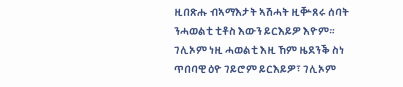ዚበጽሑ ብኣማእታት ኣሽሓት ዚቝጸሩ ሰባት ንሓወልቲ ቲቶስ እውን ይርእይዎ እዮም። ገሊኦም ነዚ ሓወልቲ እዚ ኸም ዜደንቕ ስነ ጥበባዊ ዕዮ ገይሮም ይርእይዎ፣ ገሊኦም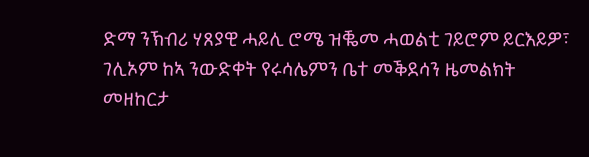ድማ ንኽብሪ ሃጸያዊ ሓይሊ ሮሜ ዝቘመ ሓወልቲ ገይሮም ይርእይዎ፣ ገሊኦም ከኣ ንውድቀት የሩሳሌምን ቤተ መቕደሳን ዜመልክት መዘከርታ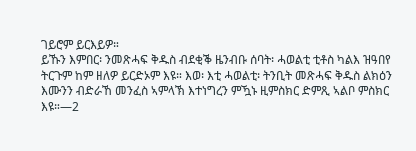ገይሮም ይርእይዎ።
ይኹን እምበር፡ ንመጽሓፍ ቅዱስ ብደቂቕ ዜንብቡ ሰባት፡ ሓወልቲ ቲቶስ ካልእ ዝዓበየ ትርጉም ከም ዘለዎ ይርድኦም እዩ። እወ፡ እቲ ሓወልቲ፡ ትንቢት መጽሓፍ ቅዱስ ልክዕን እሙንን ብድራኸ መንፈስ ኣምላኽ እተነግረን ምዃኑ ዚምስክር ድምጺ ኣልቦ ምስክር እዩ።—2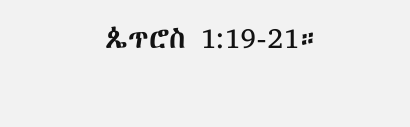ጴጥሮስ 1:19-21።